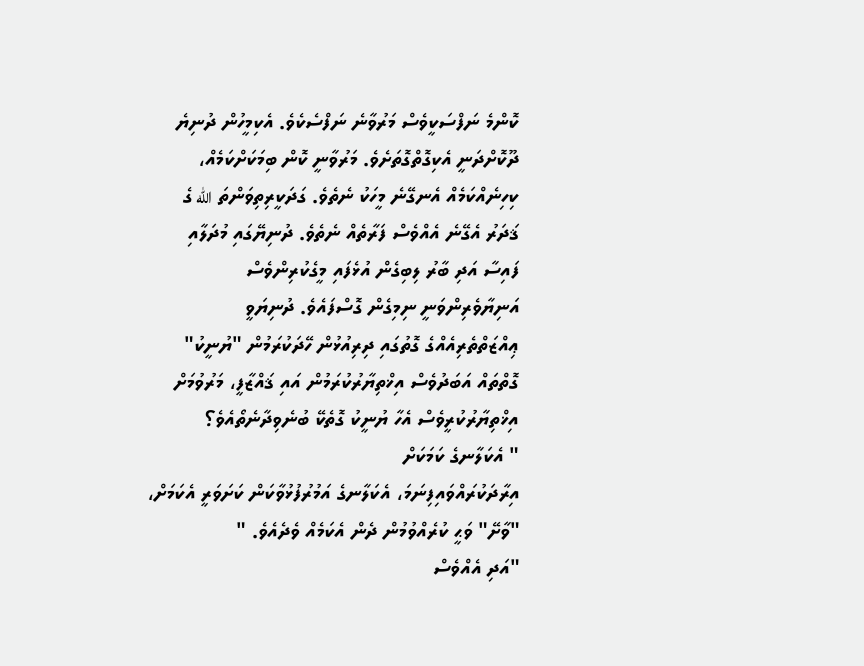ކޮންމެ ނަފްސަކީވެސް މަރުވާނެ ނަފްސެކެވެ. އެކިމީހުން ދުނިޔެ ދޫކޮށްދަނީ އެކިގޮތްގޮތަށެވެ. މަރުވާނީ ކޮން ބިމަކަށްކަމެއް، ކިހިނެއްކަމެއް އެނގޭނެ މީހަކު ނެތެވެ. ގަދަކީރިތިވަންތަ الله ގެ ޤަދަރު އެގޭނެ އެއްވެސް ފަރާތެއް ނެތެވެ. ދުނިޔޭގައި މުދަލާއި ފައިސާ އަދި ބާރު ލިބިގެން އުޅެފައި މީގެކުރިންވެސް އަނިޔާވެރިންވަނީ ނިމިގެން ގޮސްފައެވެ. ދުނިޔަވީ ޢިއްޒަތްތެރިއެއްގެ ގޮތުގައި ދިރިއުޅުން ހޭދަކުރަމުން "ޔުނީކު" ގޮތްތައް އަބަދުވެސް އިޚްތިޔާރުކުރަމުން އައި ޤައްޒާފީ، މަރުވުމަށް އިޚްތިޔާރުކުރީވެސް އެހާ ޔުނީކު ގޮތެކޭ ބުނެވިދާނެތޯއެވެ؟
" އެކަލާނގެ ކަމަކަށް
އިރާދަކުރައްވައިފިނަމަ، އެކަލާނގެ އަމުރުފުޅުވާކަން ކަށަވަރީ އެކަމަށް،
"ވާށޭ" ވަޙީ ކުރެއްވުމުން ދެން އެކަމެއް ވެދެއެވެ. "
"އަދި އެއްވެސް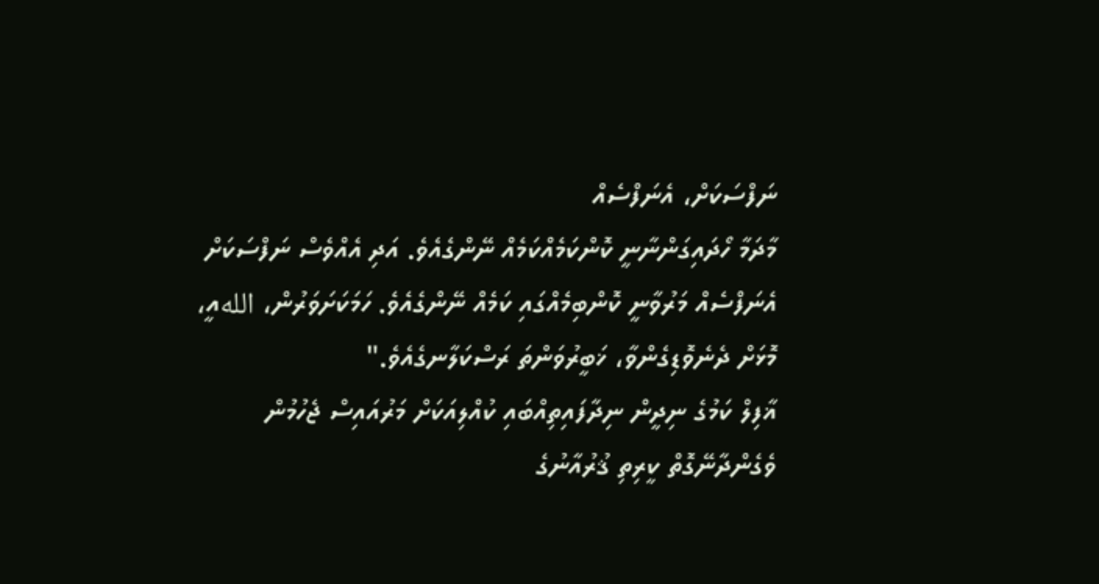ނަފްސަކަށް، އެނަފްސެއް
މާދަމާ ހޯދައިގަންނާނީ ކޮންކަމެއްކަމެއް ނޭންގެއެވެ. އަދި އެއްވެސް ނަފްސަކަށް
އެނަފްސެއް މަރުވާނީ ކޮންބިމެއްގައި ކަމެއް ނޭންގެއެވެ. ހަމަކަށަވަރުން، اللهއީ،
މޮޅަށް ދެނެވޮޑިގެންވާ، ޚަބީރުވަންތަ ރަސްކަލާނގެއެވެ."
ޣާފިލް ކަމުގެ ނިދީން ނިދާފައިތިއްބައި ކުއްލިއަކަށް މަރުއައިސް ޖެހުމުން
ވެގެންދާނޭގޮތް ކީރިތި ޤުރުއާނުގެ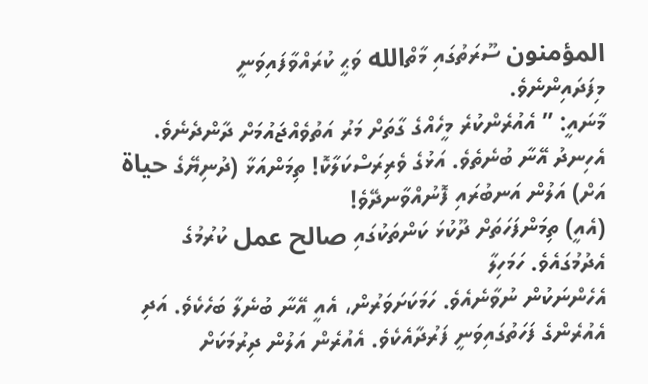المؤمنون ސޫރަތުގައި މާތްالله ވަޙީ ކުރައްވާފައިވަނީ
މިފަދައިންނެވެ.
މާނައީ: ” އެއުރެންކުރެ މީހެއްގެ ގާތަށް މަރު އަތުވެއްޖައުމަށް ދާންދެނެވެ.
އެހިނދު އޭނާ ބުނެތެވެ. އަޅުގެ ވެރިރަސްކަލާކޮ! ތިމަންއަޅާ (ދުނިޔޭގެ حياة އަށް) އަލުން އަނބުރައި ފޮނުއްވާނދޭވެ!
(އެއީ) ތިމަންފަހަތަށް ދޫކުޅަ ކަންތަކުގައި صالح عمل ކުރުމުގެ އެދުމުގައެވެ. ހަމަހިލާ
އެހެންނަކުން ނުވާނެއެވެ. ހަމަކަށަވަރުން، އެއީ އޭނާ ބުނެލާ ބަހެކެވެ. އަދި
އެއުރެންގެ ފަހަތުގައިވަނީ ފަރުދާއެކެވެ. އެއުރެން އަލުން ދިރުމަކަށް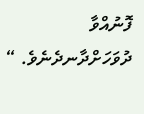ފޮނުއްވާ
ދުވަހަށްދާނދެނެވެ. “